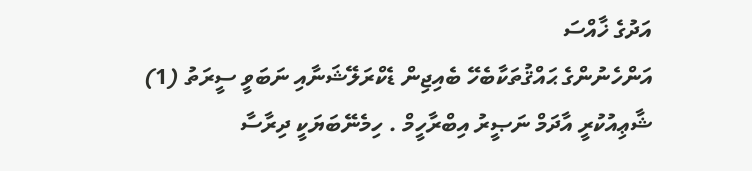އަދުގެ ޚާއްސަ
އަންހެނުންގެ ޙައްޤުތަކާބެހޭ ބެއިޖިން ޑެކްރަލޭޝަނާއި ނަބަވީ ސީރަތު (1)
ޝާޢިއުކުރީ އާދަމް ނަޞީރު އިބްރާހީމް . ހިމެނޭބަޔަކީ ދިރާސާ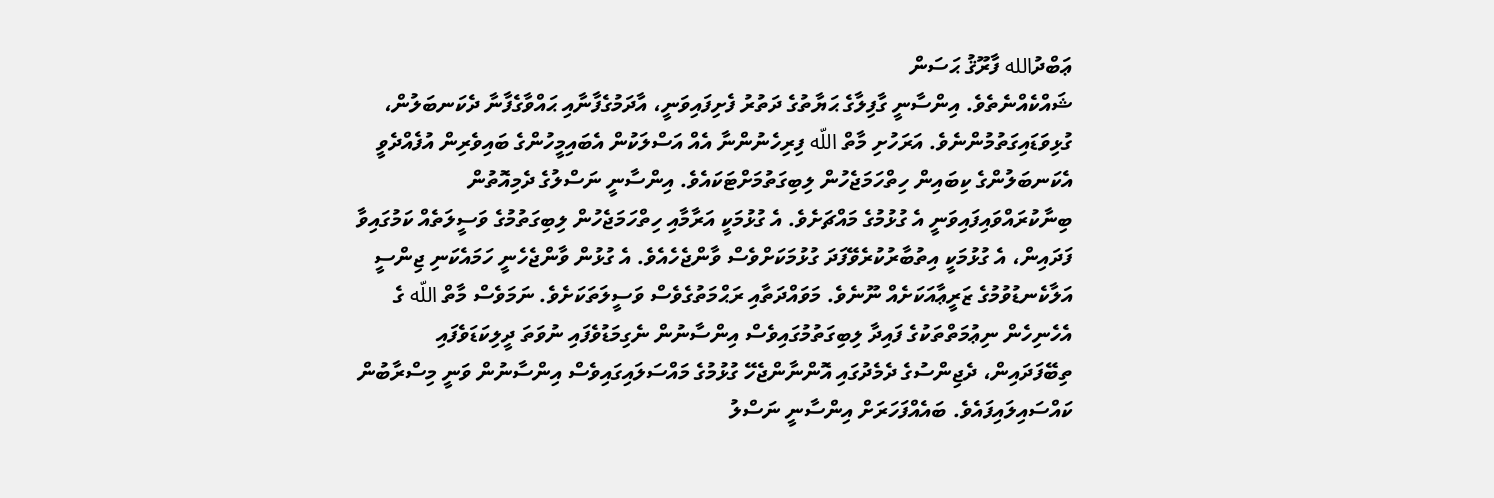ޢަބްދުالله ފާރޫޤު ޙަސަން
ޝައްކެއްނެތެވެ. އިންސާނީ ގާފިލާގެ ޙަޔާތުގެ ދަތުރު ފެށިފައިވަނީ، އާދަމުގެފާނާއި ޙައްވާގެފާނާ ދެކަނބަލުން، ގުޅިވަޑައިގަތުމުންނެވެ. އަރަހުށި މާތް اللّه ފިރިހެނުންނާ އެއް އަސްލަކުން އެބައިމީހުންގެ ބައިވެރިން އުފެއްދެވީ އެކަނބަލުންގެ ކިބައިން ހިތްހަމަޖެހުން ލިބިގަތުމަށްޓަކައެވެ. އިންސާނީ ނަސްލުގެ ދެމިއޮތުން ބިނާކުރައްވައިފައިވަނީ އެ ގުޅުމުގެ މައްޗަށެވެ. އެ ގުޅުމަކީ އަރާމާއި ހިތްހަމަޖެހުން ލިބިގަތުމުގެ ވަސީލަތެއް ކަމުގައިވާ ފަދައިން، އެ ގުޅުމަކީ އިތުބާރުކުރެވޭފަދަ ގުޅުމަކަށްވެސް ވާންޖެހެއެވެ. އެ ގުޅުން ވާންޖެހެނީ ހަމައެކަނި ޖިންސީ އަލާކެނޑުވުމުގެ ޒަރީޢާއަކަށެއް ނޫނެވެ. މަވައްދަތާއި ރަޙްމަތުގެވެސް ވަސީލަތަކަށެވެ. ނަމަވެސް މާތް اللّه ގެ އެހެނިހެން ނިޢުމަތްތަކުގެ ފައިދާ ލިބިގަތުމުގައިވެސް އިންސާނުން ނެގިމަޑުވެފައި ނުވަތަ ދީލިކަޑަވެފައި ތިބޭފަދައިން، ދެޖިންސުގެ ދެމެދުގައި އޮންނާންޖެހޭ ގުޅުމުގެ މައްސަލައިގައިވެސް އިންސާނުން ވަނީ މިސްރާބުން ކައްސައިލައިފައެވެ. ބައެއްފަހަރަށް އިންސާނީ ނަސްލު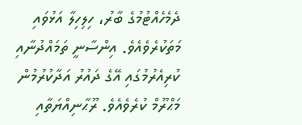ދެމެހެއްޓުމުގެ ބާރު، ހިލިހިލާ އަޅުވައި މަތަކުރެވެއެވެ. އިންސާނީ ތަމައްދުނާއި ކުރިއެރުމުގައި އޭގެ ދައުރު އަދާކުރުމުން މަޙްރޫމް ކުރެވެއެވެ. ރޫޙާނިއްޔަތާއި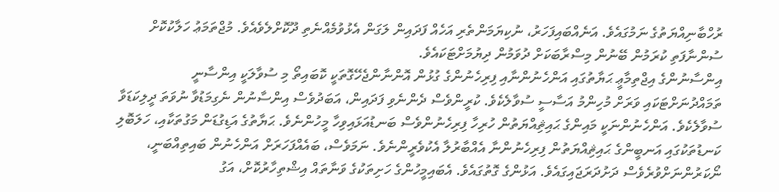ރުހްބާނިއްޔަތުގެ ނަމުގައެވެ. އަނެއްބައިފަހަރު، ނުކިޔަމަންތެރި އަހެއް ފަދައިން ލަގަން އެޅުވުމެއްނެތި ދޫކޮށްލެވެއެވެ. މުޖްތަމަޢު ހަލާކުކޮށް ސުންނާފަތި ކުރަމުން ބޭނުން މިސްރާބަކަށް ދުވަމުން ދިޔުމަށްޓަކައެވެ.
އިންސާނުންގެ އިޖްތިމާޢީ ޙަޔާތުގައި އަންހެނުންނާއި ފިރިހެނުންގެ ގުޅުން އޮންނާންޖެހޭގޮތަކީ ކޮބައިތޯ މި ސުވާލަކީ އިންސާނީ ތަމައްދުނަށްޓަކައި ވަރަށް މުހިންމު އަސާސީ ސުވާލެކެވެ. ކުރީންވެސް ދެންނެވި ފަދައިން، އަބަދުވެސް އިންސާނުން ނެގިމަޑުވާ ނުވަތަ ދީލިކަޑަވާ ސުވާލެކެވެ. އަންހެނުންނަކީ މައިންގެ ޙައިޘިއްޔަތުން ހުރިހާ ފިރިހެނުންވެސް ބަނޑުއަޅައިވިހާ މީހުންނެވެ. ޙަޔާތުގެ އަޑިގުޑަން މަގުތަކާއި، ހަލަބޮލި ކަނޑުތަކުގައި އަނބީންގެ ޙައިޘިއްޔަތުން ފިރިހެނުންނާ އެއްބާރުލާ އެކުވެރީންނެވެ. ނަމަވެސް، ބައެއްފަހަރަށް އަންހެނުން ބައިތިއްބަނީ، ނޯކަރުންނަށްވުރެވެސް ދަށުދަރަޖައިގައެވެ. އަޅުންގެ ގޮތުގައެވެ. އެބައިމީހުންގެ ހަށިތަކުގެ ވަނާތައް އިޝްތިހާރުކޮށް، އަގު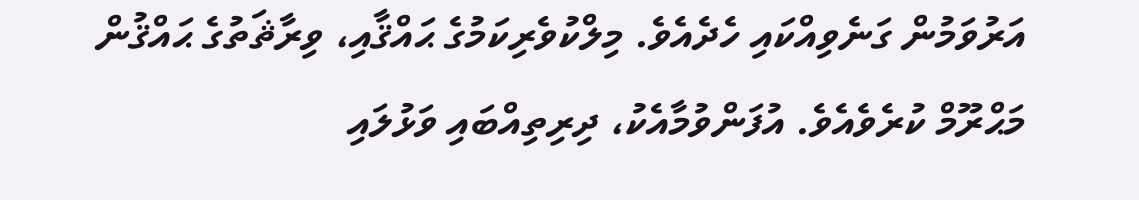އަރުވަމުން ގަނެވިއްކައި ހެދެއެވެ. މިލްކުވެރިކަމުގެ ޙައްޤާއި، ވިރާޘަތުގެ ޙައްޤުން މަޙްރޫމް ކުރެވެއެވެ. އުފަންވުމާއެކު، ދިރިތިއްބައި ވަޅުލައި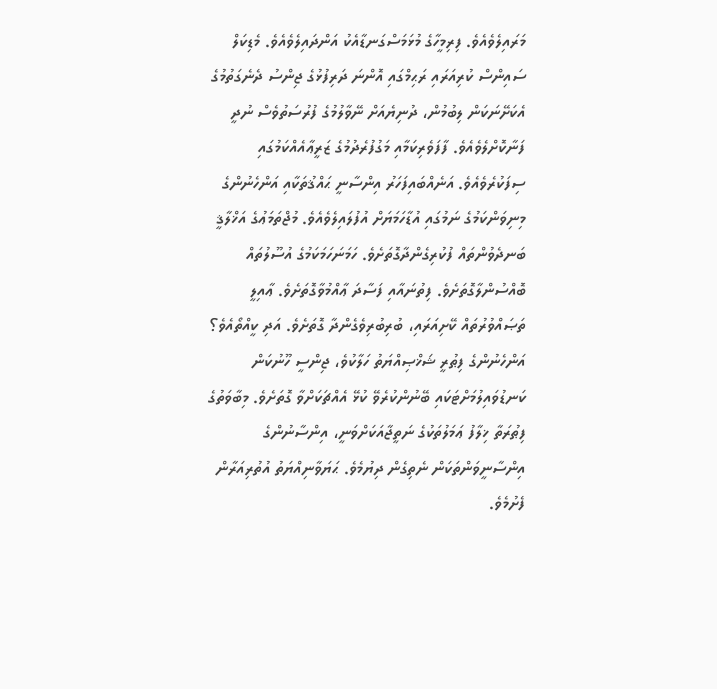މަރައިލެވެއެވެ. ފިރިމީހާގެ މުޅަމަސްގަނޑާއެކު އަންދައިލެވެއެވެ. މެޑިކަލް ސައިންސް ކުރިއަރައި ރަޙިމްގައި އޮންނަ ދަރިފުޅުގެ ޖިންސު ދެނެގަތުމުގެ އެކަށޭނަކަން ލިބުމުން، ދުނިޔެއަށް ނޭވާލުމުގެ ފުރުސަތުވެސް ނުދީ ފަނާކޮށްލެވެއެވެ. ފާފަވެރިކަމާއި މަގުފުރެދުމުގެ ޒަރީޢާއެއްކަމުގައި ސިފަކުރެވެއެވެ. އަނެއްބައިފަހަރު އިންސާނީ ޙައްޤުތަކާއި އަންހެނުންގެ މިނިވަންކަމުގެ ނަމުގައި އުޑާހަމަޔަށް އުފުލައިލެވެއެވެ. މުޖްތަމަޢުގެ އަޚްލާޤީ ބަނދެވުންތައް ފުކުރިގެންދާގޮތަށެވެ. ހަމަނަހަމަކަމުގެ އުސޫލުތައް ބޮއްސުންލާގޮތަށެވެ. ފިތުނައާއި ފަސާދަ ޢާއްމުވާގޮތަށެވެ. ޢާއިލީ ތަޞައްވުރުތައް ކޭށިއަރައި، ބުރިބުރިވެގެންދާ ގޮތަށެވެ. އަދި ކީއްތޯއެވެ؟ އަންހެނުންގެ ފިޠުރީ ޝަޚްޞިއްޔަތު ހަލާކުވެ، ޖިންސީ ހޫނުކަން ކަނޑުވައިލުމަށްޓަކައި ބޭނުންކުރެވޭ ކުޅޭ އެއްޗަކަށްވާ ގޮތަށެވެ. މިބާވަތުގެ ފިޠުރަތާ ޚިލާފު ޢަމަލުތަކުގެ ނަތީޖާއަކަށްވަނީ، އިންސާނުންގެ އިންސާނީވަންތަކަން ނެތިގެން ދިޔުމެވެ. ޙަޔަވާނިއްޔަތު އުތުރިއަރާން ފެށުމެވެ.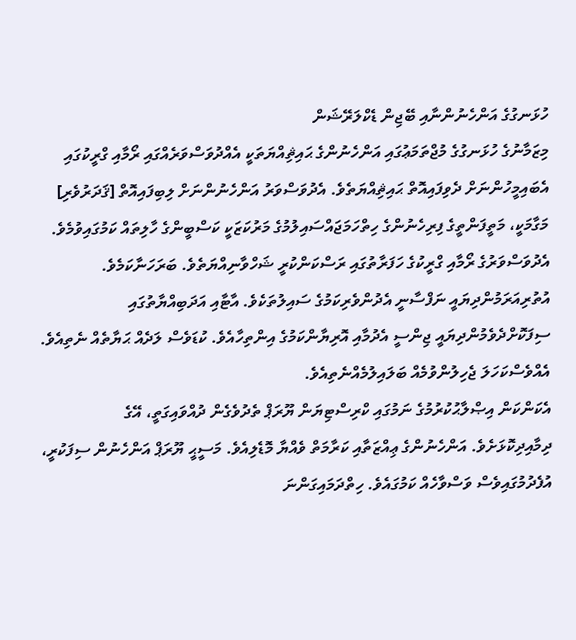ހުޅަނގުގެ އަންހެނުންނާއި ބޭޖިން ޑެކްލަރޭޝަން
މިޒަމާނުގެ ހުޅަނގުގެ މުޖްތަމަޢުގައި އަންހެނުންގެ ޙައިޘިއްޔަތަކީ އެއްދުވަސްވަރެއްގައި ރޯމާއި ގްރީކުގައި އެބައިމީހުންނަށް ދެވިފައިއޮތް ޙައިޘިއްޔަތެވެ. އެދުވަސްވަރު އަންހެނުންނަށް ލިބިފައިއޮތް [ޤަދަރުވެރި] މަގާމަކީ، މަތީފަންތީގެ ފިރިހެނުންގެ ހިތްހަމަޖައްސައިލުމުގެ މަރުކަޒަކީ ކަސްބީންގެ ހާލިތައް ކަމުގައިވުމެވެ. އެދުވަސްވަރުގެ ރޯމާއި ގްރީކުގެ ހަފަރާތުގައި ރަސްކަންކުރީ ޝަހްވާނިއްޔަތެވެ. ބަރަހަނާކަމެވެ. އުތުރިއަރަމުންދިޔައީ ނަފްސާނީ އެދުންވެރިކަމުގެ ސައިލުތަކެވެ. އާޓާއި އަދަބިއްޔާތުގައި ސިފަކޮށްދެވެމުންދިޔައީ ޖިންސީ އެދުމާއި އޮރިޔާންކަމުގެ އިންތިހާއެވެ. ކުޑަވެސް ލަދެއް ޙަޔާތެއް ނެތިއެވެ. އެއްވެސްކަހަލަ ޖެހިލުންވުމެއް ބަލައިލުމެއްނެތިއެވެ.
އެކަންކަން އިޞްލާޙުކުރުމުގެ ނަމުގައި ކްރިސްޓިޔަން ޔޫރަޕް ތެދުވެގެން ދުއްވައިގަތީ، އޭގެ ދިމާއިދިކޮޅަށެވެ. އަންހެނުންގެ ޢިއްޒަތާއި ކަރާމަތް ވެއްޔާ މޮޑެލިއެވެ. މަސީޙީ ޔޫރަޕް އަންހެނުން ސިފަކުރީ، އުފެދުމުގައިވެސް ވަސްވާހެއް ކަމުގައެވެ. ހިތްދަމައިގަންނަ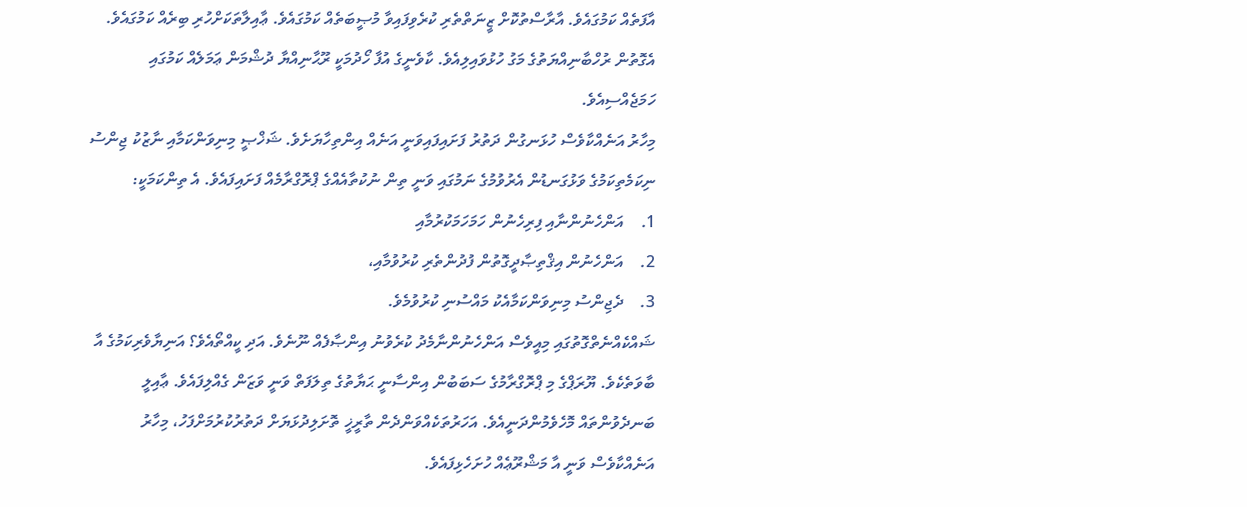އާފަތެއް ކަމުގައެވެ. އާރާސްތުކޮށް ޒީނަތްތެރި ކުރެވިފައިވާ މުޞީބަތެއް ކަމުގައެވެ. ޢާއިލާތަކަށްހުރި ބިރެއް ކަމުގައެވެ. އެގޮތުން ރުހްބާނިއްޔަތުގެ މަގު ހުޅުވައިލިއެވެ. ކާވެނީގެ އުފާ ހޯދުމަކީ ރޫޙާނިއްޔާ ދުޝްމަން ޢަމަލެއް ކަމުގައި ހަމަޖެއްސިއެވެ.
މިހާރު އަނެއްކާވެސް ހުޅަނގުން ދަތުރު ފަށައިފައިވަނީ އަނެއް އިންތިހާޔަށެވެ. ޝަޚްޞީ މިނިވަންކަމާއި ނާޒުކު ޖިންސު ނިކަމެތިކަމުގެ ވަޅުގަނޑުން އެރުވުމުގެ ނަމުގައި ވަނީ ތިން ނުކުތާއެއްގެ ޕްރޮގްރާމެއް ފަށައިފައެވެ. އެ ތިންކަމަކީ:
1.    އަންހެނުންނާއި ފިރިހެނުން ހަމަހަމަކުރުމާއި
2.    އަންހެނުން އިޤްތިޞާދީގޮތުން ފުދުންތެރި ކުރުވުމާއި،
3.    ދެޖިންސު މިނިވަންކަމާއެކު މައްސުނި ކުރުވުމެވެ.
ޝައްކެއްނެތްގޮތުގައި މިއީވެސް އަންހެނުންނާމެދު ކުރެވުނު އިންޞާފެއް ނޫނެވެ. އަދި ކީއްތޯއެވެ؟ އަނިޔާވެރިކަމުގެ އާ ބާވަތެކެވެ. ޔޫރަޕްގެ މި ޕްރޮގްރާމުގެ ސަބަބުން އިންސާނީ ޙަޔާތުގެ ތިލަފަތް ވަނީ ވަޒަން ގެއްލިފައެވެ. ޢާއިލީ ބަނދެވުންތައް މޮހެވެމުންދަނީއެވެ. އަހަރުތަކެއްވަންދެން ތާރީޚީ ތޮށަލިދުޅަޔަށް ދަތުރުކުރުމަށްފަހު، މިހާރު އަނެއްކާވެސް ވަނީ އާ މަޝްރޫޢެއް ހުށަހެޅިފައެވެ.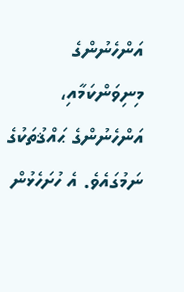އަންހެނުންގެ މިނިވަންކަމާއި، އަންހެނުންގެ ޙައްޤުތަކުގެ ނަމުގައެވެ. އެ ހުށަހެޅުން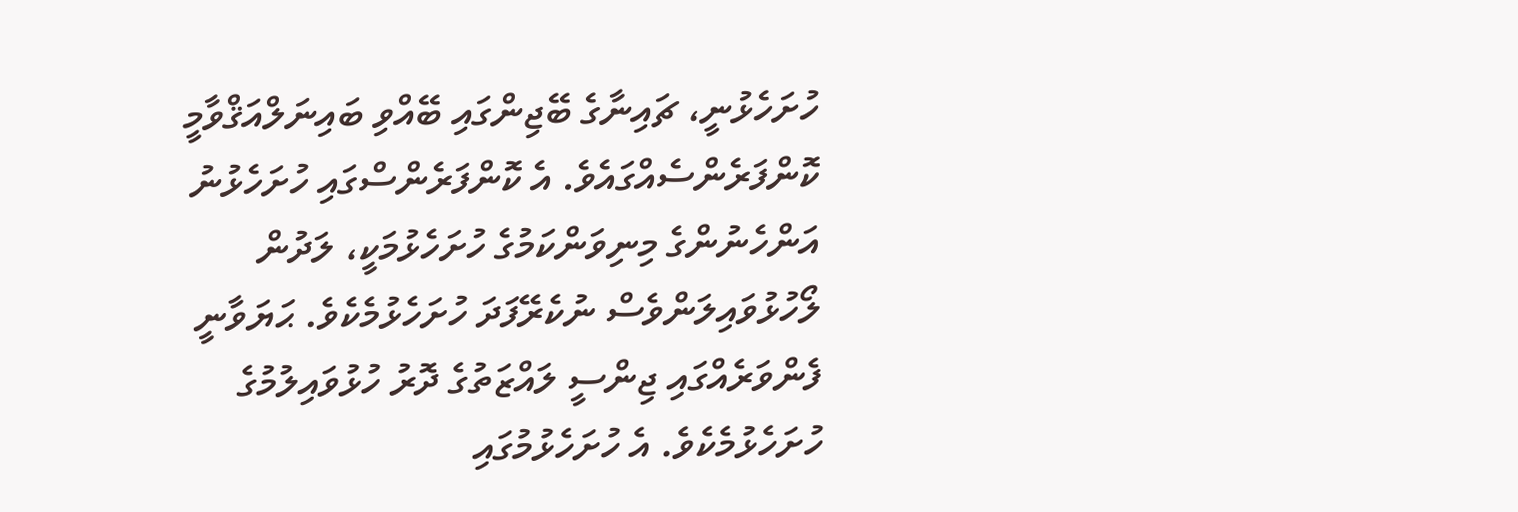ހުށަހެޅުނީ، ޗައިނާގެ ބޭޖިންގައި ބޭއްވި ބައިނަލްއަޤްވާމީ ކޮންފަރެންސެއްގައެވެ. އެ ކޮންފަރެންސްގައި ހުށަހެޅުނު އަންހެނުންގެ މިނިވަންކަމުގެ ހުށަހެޅުމަކީ، ލަދުން ލޯހުޅުވައިލަންވެސް ނުކެރޭފަދަ ހުށަހެޅުމެކެވެ. ޙަޔަވާނީ ފެންވަރެއްގައި ޖިންސީ ލައްޒަތުގެ ދޮރު ހުޅުވައިލުމުގެ ހުށަހެޅުމެކެވެ. އެ ހުށަހެޅުމުގައި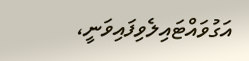އަގުވައްޓައިލެވިފައިވަނީ،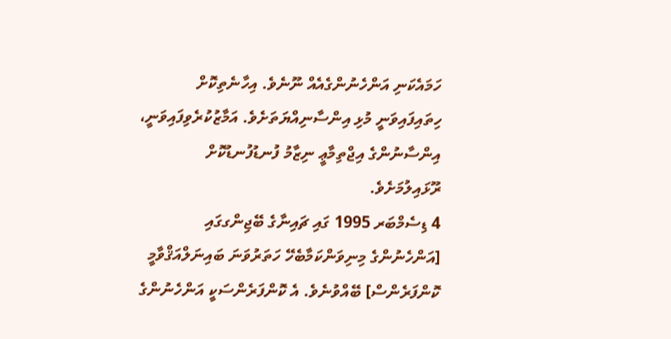ހަމައެކަނި އަންހެނުންގެއެއް ނޫނެވެ. އިހާނެތިކޮށް ހިތައިފައިވަނީ މުޅި އިންސާނިއްޔަތަށެވެ. އަމާޒުކުރެވިފައިވަނީ، އިންސާނުންގެ އިޖްތިމާޢީ ނިޒާމު ފުނޑުފުނޑުކޮށް ރޫޅައިލުމަށެވެ.
4 ޑިސެމްބަރ 1995 ގައި ޗައިނާގެ ބޭޖިންގގައި [އަންހެނުންގެ މިނިވަންކަމާބެހޭ ހަތަރުވަނަ ބައިނަލްއަޤްވާމީ ކޮންފަރެންސް] ބޭއްވުނެވެ. އެ ކޮންފަރެންސަކީ އަންހެނުންގެ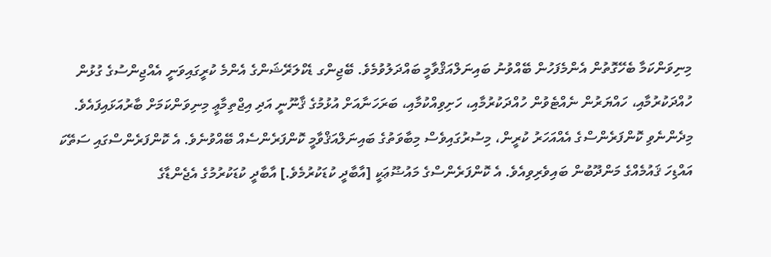މިނިވަންކަމާ ބެހޭގޮތުން އެންމެފަހުން ބޭއްވުނު ބައިނަލްއަޤްވާމީ ބައްދަލުވުމެވެ. ބޭޖިންގ ޑެކްލަރޭޝަންގެ އެންމެ ކުރީގައިވަނީ އެއްޖިންސުގެ ގުޅުން ހުއްދަކުރުމާއި، ހައްޔަރުން ނެއްޓެވުން ހުއްދަކުރުމާއި، ހަށިވިއްކުމާއި، ބަރަހަނާއަށް އުޅުމުގެ ޤާނޫނީ އަދި އިޖްތިމާޢީ މިނިވަންކަމަށް ބާރުއަޅައިފައެވެ. މިދެންނެވި ކޮންފަރެންސްގެ އެއްއަހަރު ކުރީން، މިސުރުގައިވެސް މިބާވަތުގެ ބައިނަލްއަޤްވާމީ ކޮންފަރެންސެއް ބޭއްވުނެވެ. އެ ކޮންފަރެންސްގައި ސަތޭކަ އައްޑިހަ ޤައުމެއްގެ މަންދޫބުން ބައިވެރިވިއެވެ. އެ ކޮންފަރެންސްގެ މައުޟޫޢަކީ [އާބާދީ ކުޑަކުރުމެވެ.] އާބާދީ ކުޑަކުރުމުގެ އެޖެންޑާގެ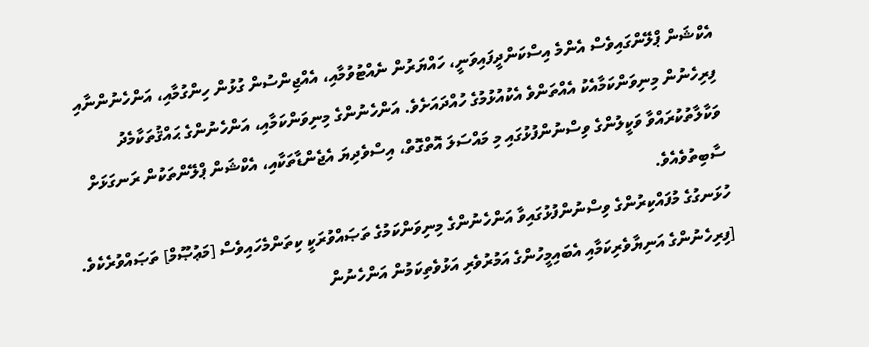އެކްޝަން ޕްލޭންގައިވެސް އެންމެ އިސްކަންދީފައިވަނީ، ހައްޔަރުން ނެއްޓުވުމާއި، އެއްޖިންސުން ގުޅުން ހިންގުމާއި، އަންހެނުންނާއި ފިރިހެނުން މިނިވަންކަމާއެކު އެއްތަންވެ އެކުއުޅުމުގެ ހުއްދައަށެވެ. އަންހެނުންގެ މިނިވަންކަމާއި، އަންހެނުންގެ ޙައްޤުތަކާމެދު ވަކާލާތުކުރައްވާ ވަކީލުންގެ ވިސްނުންފުޅުގައި މި މައްސަލަ އޮތްގޮތް، އިސްވެދިޔަ އެޖެންޑާތަކާއި، އެކްޝަން ޕްލޭންތަކުން ރަނގަޅަށް ސާބިތުވެއެވެ.
ހުޅަނގުގެ މުފައްކިރުންގެ ވިސްނުންފުޅުގައިވާ އަންހެނުންގެ މިނިވަންކަމުގެ ތަޞައްވުރަކީ ކިތަންމެހައިވެސް [މަޢުޞޫމް] ތަޞައްވުރެކެވެ. [ފިރިހެނުންގެ އަނިޔާވެރިކަމާއި އެބައިމީހުންގެ އަމުރުވެރި އަޅުވެތިކަމުން އަންހެނުން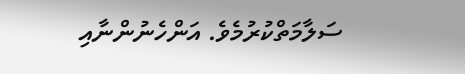ސަލާމަތްކުރުމެވެ. އަންހެނުންނާއި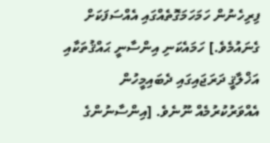ފިރިހެނުން ހަމަހަމަގޮތެއްގައި އެއްސަފަކަށް ގެނައުމެވެ.] ހަމައެކަނި އިންސާނީ ޙައްޤުތަކާއި އަޚްލާޤީ ދަރަޖައިގައި ދެބައިމީހުން އެއްވަރުކުރުމެއް ނޫނެވެ. [އިންސާނުންގެ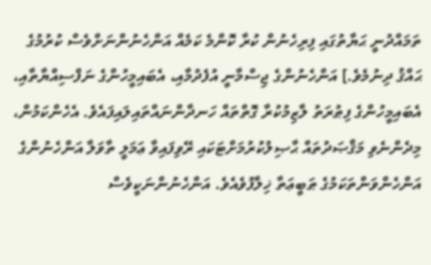ތަމައްދުނީ ޙަޔާތުގައި ފިރިހެނުން ކުރާ ކޮންމެ ކަމެއް އަންހެނުންނަށްވެސް ކުރުމުގެ ޙައްޤު ދިނުމެވެ.] އަންހެނުންގެ ޖިސްމާނީ އުފެދުމާއި، އެބައިމީހުންގެ ނަފްސިއްޔާތާއި، އެބައިމީހުންގެ ފިޠުރަތު ލާޒިމުކުރާ ގޮތްތައް ހަނދާންނައްތައިލައިފައެވެ. އެހެންކަމުން، މިދެންނެވި މަޤްޞަދުތައް ޙާޞިލުކުރުމަށްޓަކައި ރޭވިފައިވާ ޢަމަލީ ތާވަލާ އަންހެނުންގެ އަންހެންވަންތަކަމުގެ ޠަބީޢަތާ ޚިލާފުވެއެވެ. އަންހެނުންނަކީވެސް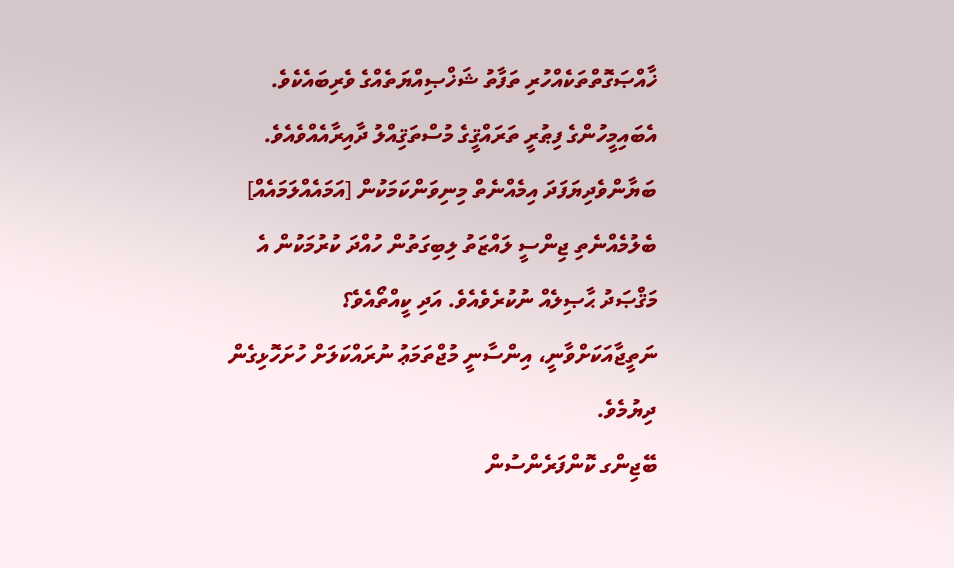ޚާއްޞަގޮތްތަކެއްހުރި ތަފާތު ޝަޚްޞިއްޔަތެއްގެ ވެރިބައެކެވެ. އެބައިމީހުންގެ ފިޠުރީ ތަރައްޤީގެ މުސްތަޤިއްލު ދާއިރާއެއްވެއެވެ. ބަޔާންވެދިޔަފަދަ އިމެއްނެތް މިނިވަންކަމަކުން [އަމައެއްލަމައެއް] ބެލުމެއްނެތި ޖިންސީ ލައްޒަތު ލިބިގަތުން ހުއްދަ ކުރުމަކުން އެ މަޤްޞަދު ޙާޞިލެއް ނުކުރެވެއެވެ. އަދި ކީއްތޯއެވެ؟ ނަތީޖާއަކަށްވާނީ، އިންސާނީ މުޖްތަމަޢު ނުރައްކަލަށް ހުށަހޮޅިގެން ދިޔުމެވެ.
ބޭޖިންގ ކޮންފަރެންސުން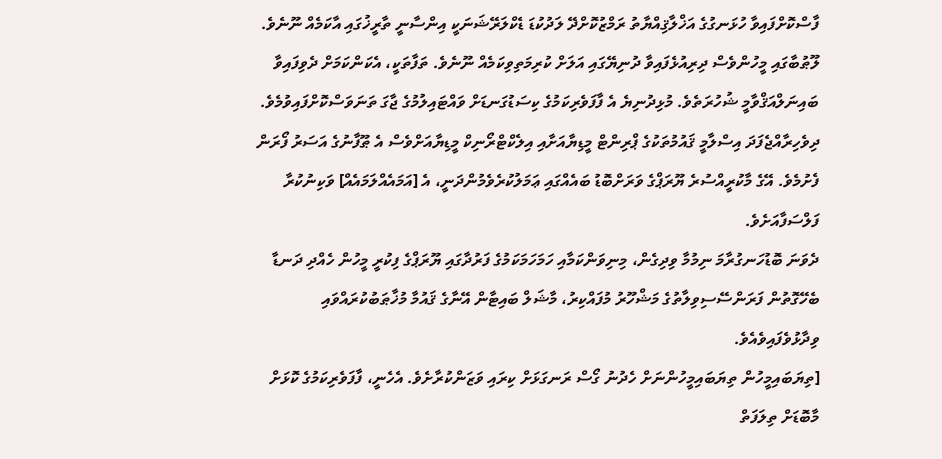ފާސްކޮށްފައިވާ ހުޅަނގުގެ އަޚްލާޤިއްޔާތު ރަމްޒުކޮށްދޭ ލަދުކުޑަ ޑެކްލަރޭޝަނަކީ އިންސާނީ ތާރީޚުގައި އާކަމެއް ނޫނެވެ. ލޫޠުބާގައި މީހުންވެސް ދިރިއުޅެފައިވާ ދުނިޔޭގައި އަލަށް ކުރިމަތިވިކަމެއް ނޫނެވެ. ތަފާތަކީ، އެކަންކަމަށް ދެވިފައިވާ ބައިނަލްއަޤްވާމީ ޝުހުރަތެވެ. މުޅިދުނިޔެ އެ ފާފަވެރިކަމުގެ ކިސަޑުގަނޑަށް ވައްޓައިލުމުގެ ޖާގަ ތަނަވަސްކޮށްފައިވުމެވެ. ދިވެހިރާއްޖެފަދަ އިސްލާމީ ޤައުމުތަކުގެ ޕްރިންޓް މީޑިޔާއަށާއި އިލެކްޓްރޯނިކް މީޑިޔާއަށްވެސް އެ ޠޫފާނުގެ އަސަރު ފޯރަން ފެށުމެވެ. އޭގެ މާކުރީއްސުރެ ޔޫރަޕްގެ ވަރަށްބޮޑު ބައެއްގައި ޢަމަލުކުރެވެމުންދަނީ، އެ [އަމައެއްލަމައެއް] ވަކިނުކުރާ ފަލްސަފާއަށެވެ.
ދެވަނަ ބޮޑުހަނގުރާމަ ނިމުމާ ވިދިގެން، މިނިވަންކަމާއި ހަމަހަމަކަމުގެ ފަރުދާގައި ޔޫރަޕްގެ ފިކުރީ މީހުން ހެއްދި ދަނޑާ ބެހޭގޮތުން ފަރަންސޭސިވިލާތުގެ މަޝްހޫރު މުފައްކިރު، މާޝަލް ބައިޓާން އޭނާގެ ޤައުމާ މުޚާޠަބުކުރައްވައި ވިދާޅުވެފައިވެއެވެ.
[ތިޔަބައިމީހުން ތިޔަބައިމީހުންނަށް ހެދުނު ގޯސް ރަނގަޅަށް ކިރައި ވަޒަންކުރާށެވެ. އެހެނީ، ފާފަވެރިކަމުގެ ކޮޅަށް މާބޮޑަށް ތިލަފަތް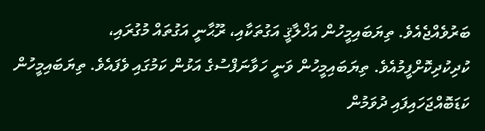ބަރުވެއްޖެއެވެ. ތިޔަބައިމީހުން އަޚްލާޤީ އަގުތަކާއި، ރޫޙާނީ އަގުތައް މުގުރައި، ކުދިކުދިކޮށްފީމުއެވެ. ތިޔަބައިމީހުން ވަނީ ހަވާނަފްސުގެ އަޅުން ކަމުގައި ވެފައެވެ. ތިޔަބައިމީހުން ކަޑަބޮއްޖަހައިފައި ދުވަމުން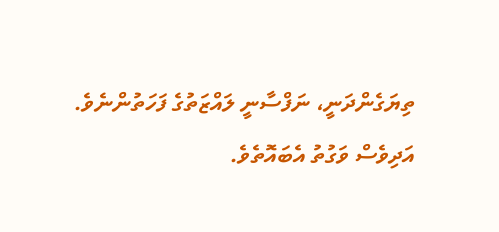ތިޔަގެންދަނީ، ނަފްސާނީ ލައްޒަތުގެ ފަހަތުންނެވެ. އަދިވެސް ވަގުތު އެބައޮތެވެ.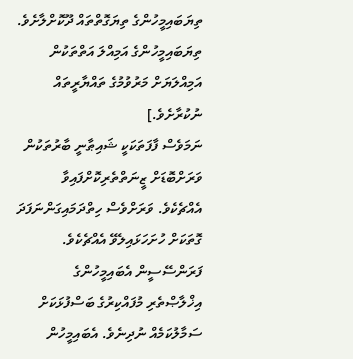ތިޔަބައިމީހުންގެ ތިޔަގޮތްތައް ދޫކޮށްލާށެވެ. ތިޔަބައިމީހުންގެ އަމިއްލަ އަތްތަކުން އަމިއްލަޔަށް މަރުވުމުގެ ތައްޔާރީތައް ނުކުރާށެވެ.]
ނަމަވެސް ފާފަތަކަކީ ޝައިޠާނީ ބާރުތަކުން ވަރަށްބޮޑަށް ޒީނަތްތެރިކޮށްފައިވާ އެއްޗެކެވެ. ވަރަށްވެސް ހިތްދަމައިގަންނަފަދަ ގޮތަކަށް ހުށަހަޅައިލެވޭ އެއްޗެކެވެ. ފަރަންސޭސީން އެބައިމީހުންގެ އިޚްލާޞްތެރި މުފައްކިރުގެ ބަސްފުޅަކަށް ސަމާލުކަމެއް ނުދިނެވެ. އެބައިމީހުން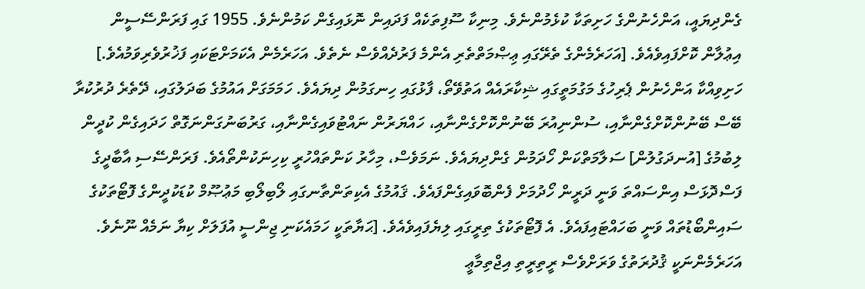ގެންދިޔައީ، އަންހެނުންގެ ހަށިތަކާ ކުޅެމުންނެވެ. މިނިކާ ސޫފިތަކެއް ފަދައިން ނޮޅައިގެން ކަމުންނެވެ. 1955 ގައި ފަރަންސޭސީން އިޢުލާން ކޮށްފައިވެއެވެ. [އަހަރެމެންގެ ތެރޭގައި ޢިޞްމަތްތެރި އެންމެ ފަރުދެއްވެސް ނެތެވެ. އަހަރެމެން އެކަމަށްޓަކައި ފަޚުރުވެރިވަމުއެވެ.] ހަށިވިއްކާ އަންހެނުން ޕެރިހުގެ މަގުމަތީގައި ޝިކާރައެއް އަތުވޭތޯ، ފާޅުގައި ހިނގަމުން ދިޔައެވެ. ހަމަމަގަށް އައުމުގެ ބަދަލުގައި، ދޭތެރެ ދުރުކުރާ ބޭސް ބޭނުންކޮށްގެންނާއި، ސުންނިއުރަ ބޭނުންކޮށްގެންނާއި، ހައްޔަރުން ނައްޓުވައިގެންނާއި، ގަރުބަނުގަންނަގޮތް ހަދައިގެން ކުދީން ލިބުމުގެ [އުނދަގުލުން] ސަލާމަތްކަން ހޯދަމުން ގެންދިޔައެވެ. ނަމަވެސް، މިހާރު ކަންތައްހުރީ ކިހިނަކުންތޯއެވެ. ފަރަންސޭސި އާބާދީގެ ފަސްދޮޅަސް އިންސައްތަ ވަނީ ދަރީން ހޯދުމަށް ފެންބޮވައިގެންފައެވެ. ޤައުމުގެ އެކިތަންތާނގައި ލޯބިލޯބި މަޢުޞޫމް ކުޑަކުދީންގެ ފޮޓޯތަކުގެ ސައިންބޯޑުތައް ވަނީ ބަހައްޓައިފައެވެ. އެ ފޮޓޯތަކުގެ ތިރީގައި ލިޔެފައިވެއެވެ. [ޙަޔާތަކީ ހަމައެކަނި ޖިންސީ އުފަލަށް ކިޔާ ނަމެއް ނޫނެވެ. އަހަރެމެންނަކީ ޤުދުރަތުގެ ވަރަށްވެސް ރީތިރީތި އިޖްތިމާޢީ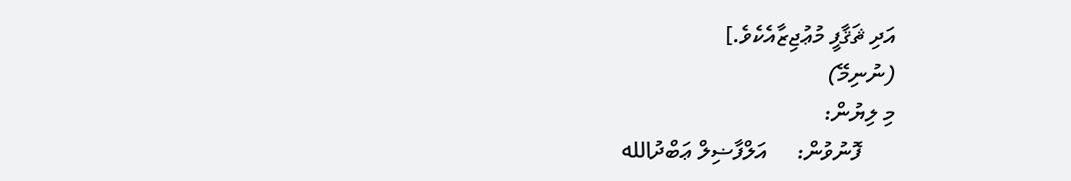އަދި ޘަޤާފީ މުޢުޖިޒާއެކެވެ.]
(ނުނިމޭ)
މި ލިޔުން:
      ފޮނުވުން:     އަލްފާޟިލް ޢަބްދުالله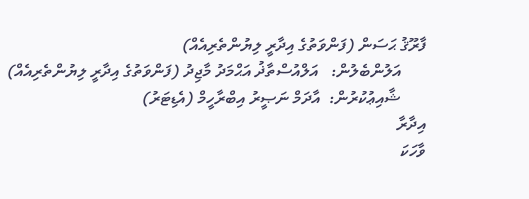ފާރޫޤު ޙަސަން (ފަންވަތުގެ އިދާރީ ލިޔުންތެރިއެއް)
      އަލުންބެލުން:   އަލްއުސްތާޛު އަޙްމަދު މާޖިދު (ފަންވަތުގެ އިދާރީ ލިޔުންތެރިއެއް)
      ޝާއިޢުކުރުން:  އާދަމް ނަޞީރު އިބްރާހީމް (އެޑިޓަރު)
އިދާރާ
ވާހަކަ